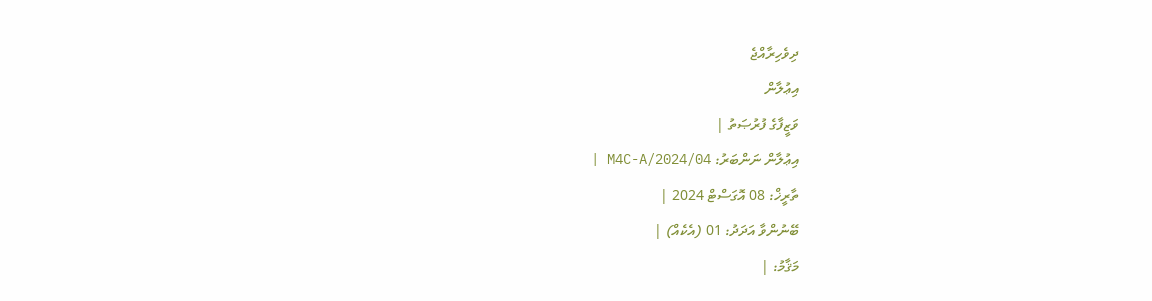ދިވެހިރާއްޖެ
އިޢުލާން
ވަޒީފާގެ ފުރުޞަތު |
އިޢުލާން ނަންބަރު: M4C-A/2024/04 |
ތާރީޚް: 08 އޮގަސްޓް 2024 |
ބޭނުންވާ އަދަދު: 01 (އެކެއް) |
މަޤާމު: |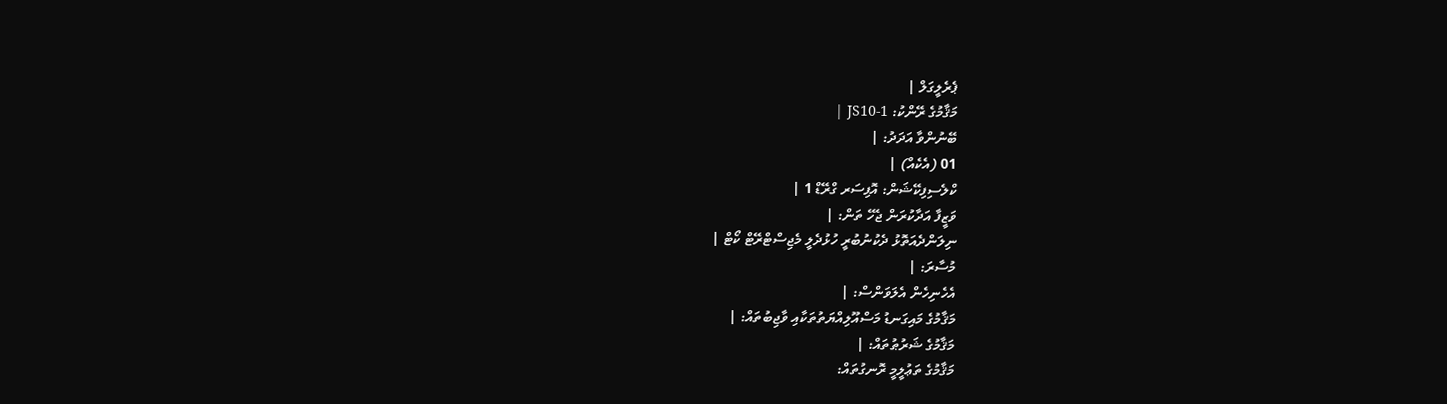ޕެރެލީގަލް |
މަޤާމުގެ ރޭންކު: JS10-1 |
ބޭނުންވާ އަދަދު: |
01 (އެކެއް) |
ކްލެސިފިކޭޝަން: އޮފިސަރ ގްރޭޑް 1 |
ވަޒީފާ އަދާކުރަން ޖެހޭ ތަން: |
ނިލަންދެއަތޮޅު ދެކުނުބުރީ ހުޅުދެލީ މެޖިސްޓްރޭޓް ކޯޓް |
މުސާރަ: |
އެހެނިހެން އެލަވަންސް: |
މަޤާމުގެ މައިގަނޑު މަސްއޫލިއްޔަތުތަކާއި ވާޖިބުތައް: |
މަޤާމުގެ ޝަރުޠުތައް: |
މަޤާމުގެ ތަޢުލީމީ ރޮނގުތައް: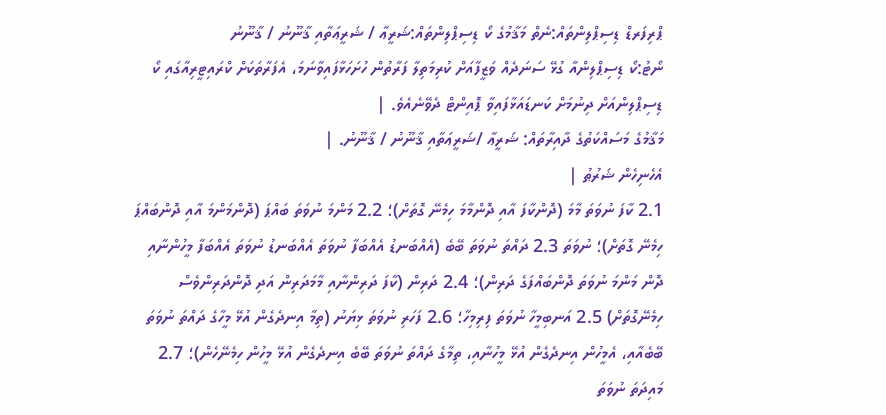ޕްރިފަރޑް ޑިސިޕްލިންތައް:ނެތް މަޤާމުގެ ކޯ ޑިސިޕްލިންތައް:ޝަރީޢާ / ޝަރީޢަތާއި ޤާނޫނު / ޤާނޫނު
ނޯޓު:ކޯ ޑިސިޕްލިންއާ ގުޅޭ ސަނަދެއް ވަޒީފާއަށް ކުރިމަތިލާ ފަރާތުން ހުށަހަޅާފައިވާނަމަ، އެފަރާތަކަށް ކްރައިޓީރިއާގައި ކޯ ޑިސިޕްލިންއަށް ދިނުމަށް ކަނޑައަޅާފައިވާ ޕޮއިންޓް ދެވޭނެއެވެ. |
މަޤާމުގެ މަސައްކަތުގެ ދާއިރާތައް: ޝަރީޢާ /ޝަރީޢަތާއި ޤާނޫނު / ޤާނޫނު. |
އެހެނިހެން ޝަރުޠު |
2.1 ކާފަ ނުވަތަ މާމަ (ދޮންކާފަ އާއި ދޮންމާމަ ހިމެނޭ ގޮތަށް)؛ 2.2 މަންމަ ނުވަތަ ބައްޕަ (ދޮންމަންމަ އާއި ދޮންބައްޕަ ހިމެނޭ ގޮތަށް)؛ ނުވަތަ 2.3 ދައްތަ ނުވަތަ ބޭބެ (އެއްބަނޑު އެއްބަފާ ނުވަތަ އެއްބަނޑު ނުވަތަ އެއްބަފާ މީހުންނާއި ދޮން މަންމަ ނުވަތަ ދޮންބައްފަގެ ދަރިން)؛ 2.4 ދަރިން (ކާފަ ދަރިންނާއި މާމަދަރިން އަދި ދޮންދަރިންވެސް ހިމެނޭގޮތަށް) 2.5 އަނބިމީހާ ނުވަތަ ފިރިމިހާ؛ 2.6 ފަހަރި ނުވަތަ ޅިޔަނު (ތިމާ އިނދެގެން އުޅޭ މީހާގެ ދައްތަ ނުވަތަ ބޭބެއާއި، އެމީހުން އިނދެގެން އުޅޭ މީހުނާއި، ތިމާގެ ދައްތަ ނުވަތަ ބޭބެ އިނދެގެން އުޅޭ މީހުން ހިމެނޭހެން)؛ 2.7 މައިދަތަ ނުވަތަ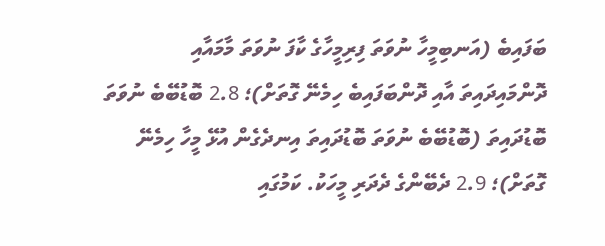ބަފައިބެ (އަނބިމީހާ ނުވަތަ ފިރިމީހާގެ ކާފަ ނުވަތަ މާމައާއި ދޮންމައިދައިތަ އާއި ދޮންބަފައިބެ ހިމެނޭ ގޮތަށް)؛ 2.8 ބޮޑުބޭބެ ނުވަތަ ބޮޑުދައިތަ (ބޮޑުބޭބެ ނުވަތަ ބޮޑުދައިތަ އިނދެގެން އުޅޭ މީހާ ހިމެނޭ ގޮތަށް)؛ 2.9 ދެބޭންގެ ދެދަރި މީހަކު. ކަމުގައި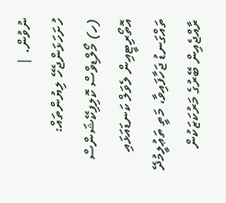ނުވުން. |
ހުށަހަޅަންޖެހޭ ލިޔުންތައް:
(ހ) މޯލްޑިވްސް ކޮލިފިކޭޝަންސް އޮތޯރިޓީއިން ލެވަލް ކަނޑައަޅައި ތައްގަނޑު ޖަހާފައިވާ، މަތީ ތަޢުލީމުދޭ ރާއްޖެއިން ބޭރުގެ މަރުކަޒަކުން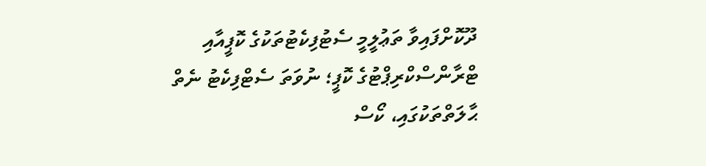ދޫކޮށްފައިވާ ތަޢުލީމީ ސެޓުފިކެޓުތަކުގެ ކޮޕީއާއި ޓްރާންސްކްރިޕްޓުގެ ކޮޕީ؛ ނުވަތަ ސެޓްފިކެޓު ނެތް ޙާލަތްތަކުގައި، ކޯސް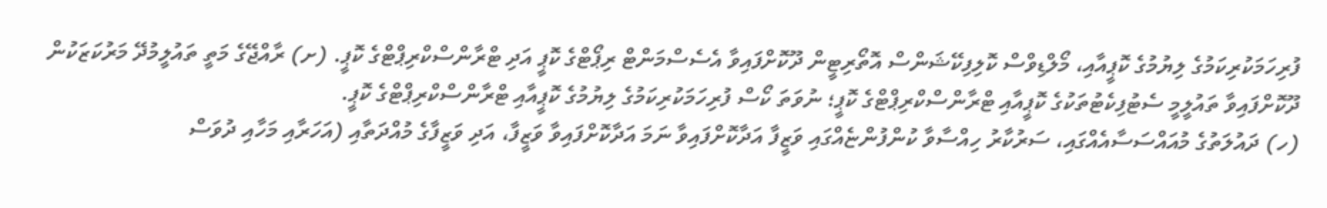ފުރިހަމަކުރިކަމުގެ ލިޔުމުގެ ކޮޕީއާއި، މޯލްޑިވްސް ކޮލިފިކޭޝަންސް އޮތޯރިޓީން ދޫކޮށްފައިވާ އެސެސްމަންޓް ރިޕޯޓްގެ ކޮޕީ އަދި ޓްރާންސްކްރިޕްޓްގެ ކޮޕީ. (ށ) ރާއްޖޭގެ މަތީ ތައުލީމުދޭ މަރުކަޒަކުން ދޫކޮށްފައިވާ ތައުލީމީ ސެޓުފިކެޓުތަކުގެ ކޮޕީއާއި ޓްރާންސްކްރިޕްޓްގެ ކޮޕީ؛ ނުވަތަ ކޯސް ފުރިހަމަކުރިކަމުގެ ލިޔުމުގެ ކޮޕީއާއި ޓްރާންސްކްރިޕްޓްގެ ކޮޕީ.
(ހ) ދައުލަތުގެ މުއައްސަސާއެއްގައި، ސަރުކާރު ހިއްސާވާ ކުންފުންޏެއްގައި ވަޒީފާ އަދާކޮށްފައިވާ ނަމަ އަދާކޮށްފައިވާ ވަޒީފާ، އަދި ވަޒީފާގެ މުއްދަތާއި (އަހަރާއި މަހާއި ދުވަސް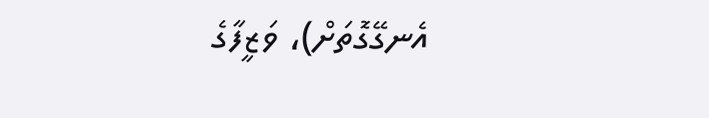އެނގޭގޮތަށް)، ވަޒީފާގެ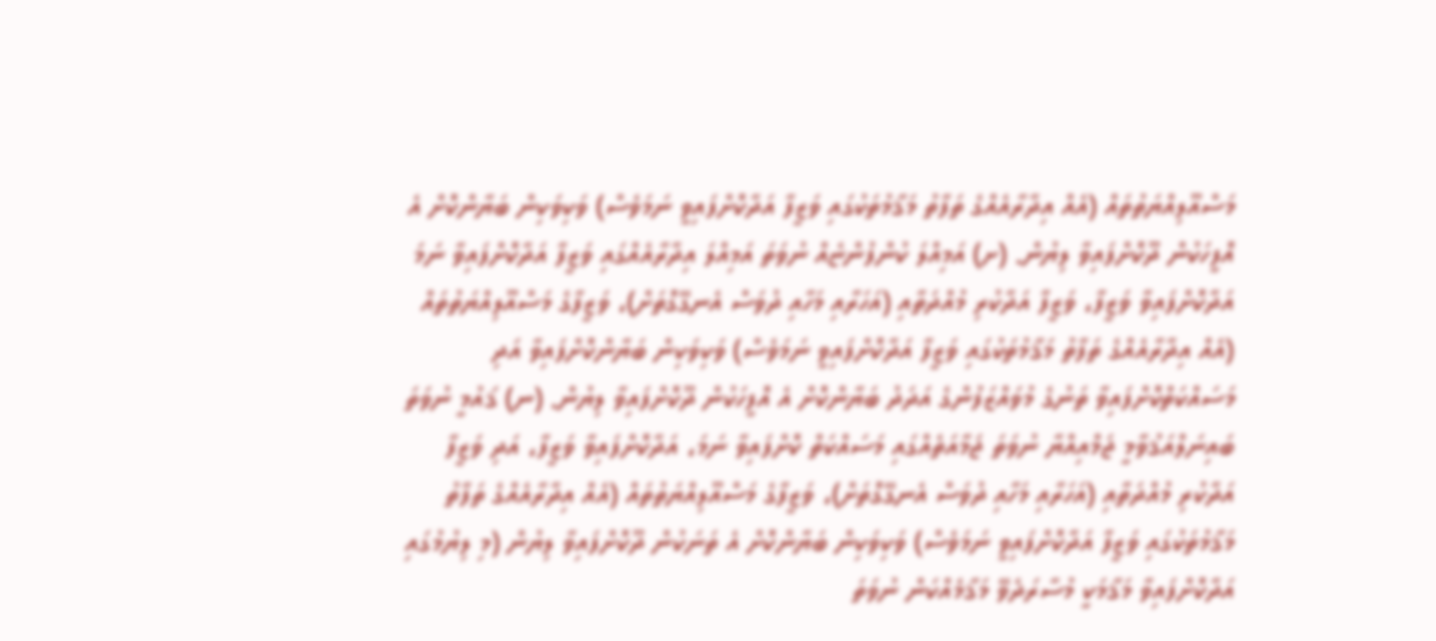މަސްއޫލިއްޔަތުތައް (އެއް އިދާރާއެއްގެ ތަފާތު މަޤާމުތަކުގައި ވަޒީފާ އަދާކޮށްފައިވީ ނަމަވެސް) ވަކިވަކިން ބަޔާންކޮށް އެ އޮފީހަކުން ދޫކޮށްފައިވާ ލިޔުން. (ށ) އަމިއްލަ ކުންފުންޏެއް ނުވަތަ އަމިއްލަ އިދާރާއެއްގައި ވަޒީފާ އަދާކޮށްފައިވާ ނަމަ އަދާކޮށްފައިވާ ވަޒީފާ، ވަޒީފާ އަދާކުރި މުއްދަތާއި (އަހަރާއި މަހާއި ދުވަސް އެނގޭގޮތަށް)، ވަޒީފާގެ މަސްއޫލިއްޔަތުތައް (އެއް އިދާރާއެއްގެ ތަފާތު މަޤާމުތަކުގައި ވަޒީފާ އަދާކޮށްފައިވީ ނަމަވެސް) ވަކިވަކިން ބަޔާންކޮށްފައިވާ އަދި މަސައްކަތްކޮށްފައިވާ ތަނުގެ މުވައްޒަފުންގެ އަދަދު ބަޔާންކޮށް އެ އޮފީހަކުން ދޫކޮށްފައިވާ ލިޔުން. (ނ) ޤައުމީ ނުވަތަ ބައިނަލްއަޤުވާމީ ޖަމްއިއްޔާ ނުވަތަ ޖަމާއަތެއްގައި މަސައްކަތް ކޮށްފައިވާ ނަމަ، އަދާކޮށްފައިވާ ވަޒީފާ، އަދި ވަޒީފާ އަދާކުރި މުއްދަތާއި (އަހަރާއި މަހާއި ދުވަސް އެނގޭގޮތަށް)، ވަޒީފާގެ މަސްއޫލިއްޔަތުތައް (އެއް އިދާރާއެއްގެ ތަފާތު މަޤާމުތަކުގައި ވަޒީފާ އަދާކޮށްފައިވީ ނަމަވެސް) ވަކިވަކިން ބަޔާންކޮށް އެ ތަނަކުން ދޫކޮށްފައިވާ ލިޔުން (މި ލިޔުމުގައި އަދާކޮށްފައިވާ މަޤާމަކީ މުސާރަދެވޭ މަޤާމެއްކަން ނުވަތަ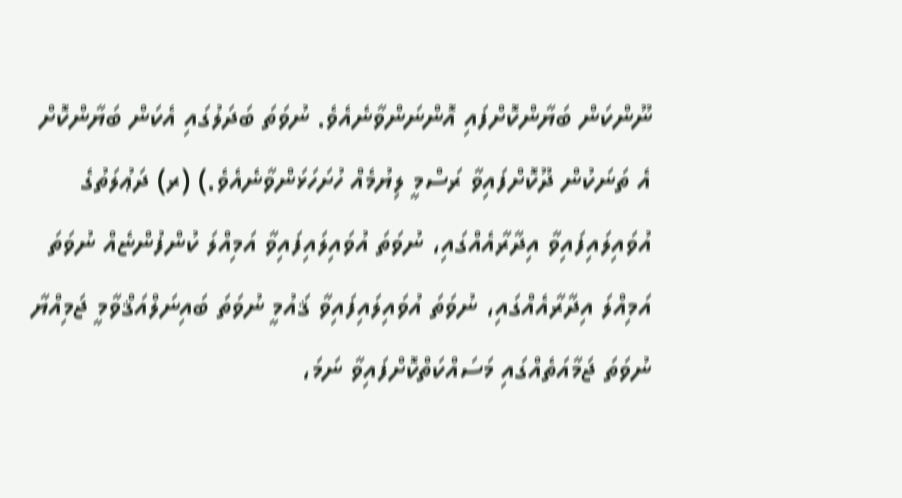ނޫންކަން ބަޔާންކޮށްފައި އޮންނަންވާނެއެވެ. ނުވަތަ ބަދަލުގައި އެކަން ބަޔާންކޮށް އެ ތަނަކުން ދޫކޮށްފައިވާ ރަސްމީ ލިޔުމެއް ހުށަހަޅަންވާނެއެވެ.) (ރ) ދަޢުލަތުގެ އުވައިލައިފައިވާ އިދާރާއެއްގައި، ނުވަތަ އުވައިލައިފައިވާ އަމިއްލަ ކުންފުންޏެއް ނުވަތަ އަމިއްލަ އިދާރާއެއްގައި، ނުވަތަ އުވައިލައިފައިވާ ޤައުމީ ނުވަތަ ބައިނަލްއަޤްވާމީ ޖަމިއްޔާ ނުވަތަ ޖަމާއަތެއްގައި މަސައްކަތްކޮށްފައިވާ ނަމަ،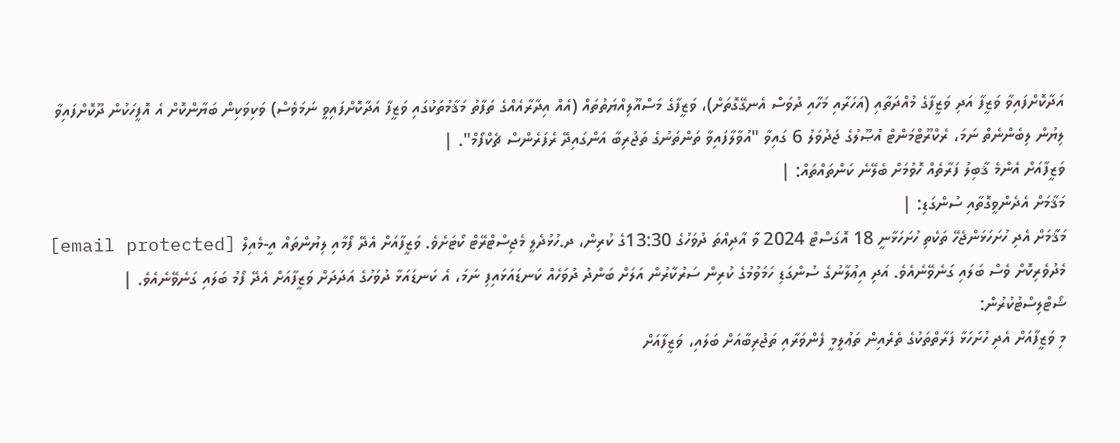އަދާކޮށްފައިވާ ވަޒީފާ އަދި ވަޒީފާގެ މުއްދަތާއި (އަހަރާއި މަހާއި ދުވަސް އެނގޭގޮތަށް)، ވަޒީފާގެ މަސްއޫލިއްޔަތުތައް (އެއް އިދާރާއެއްގެ ތަފާތު މަޤާމުތަކުގައި ވަޒީފާ އަދާކޮށްފައިވީ ނަމަވެސް) ވަކިވަކިން ބަޔާންކޮށް އެ އޮފީހަކުން ދޫކޮށްފައިވާ ލިޔުން ލިބެންނެތް ނަމަ، ރެކްރޫޓްމަންޓް އުޞޫލުގެ ޖަދުވަލު 6 ގައިވާ "އުވާލާފައިވާ ތަންތަނުގެ ތަޖުރިބާ އަންގައިދޭ ރެފަރެންސް ޗެކްފޯމް". |
ވަޒީފާއަށް އެންމެ ޤާބިލު ފަރާތެއް ހޮވުމަށް ބެލޭނެ ކަންތައްތައް: |
މަޤާމަށް އެދެންވީގޮތާއި ސުންގަޑި: |
މަޤާމަށް އެދި ހުށަހަޅަންޖެހޭ ތަކެތި ހުށަހަޅާނީ 18 އޮގަސްޓް 2024 ވާ އާދިއްތަ ދުވަހުގެ 13:30ގެ ކުރިން، ދ.ހުޅުދެލީ މެޖިސްޓްރޭޓް ކޯޓަށެވެ. ވަޒީފާއަށް އެދޭ ފޯމާއި ލިޔުންތައް އީ-މެއިލް [email protected] މެދުވެރިކޮށް ވެސް ބަލައި ގަނެވޭނެއެވެ. އަދި އިޢުލާނުގެ ސުންގަޑި ހަމަވުމުގެ ކުރިން ސަރުކާރުން އަލަށް ބަންދު ދުވަހެއް ކަނޑައަޅައިފި ނަމަ، އެ ކަނޑައަޅާ ދުވަހުގެ އަދަދަށް ވަޒީފާއަށް އެދޭ ފޯމު ބަލައި ގަނެވޭނެއެވެ. |
ޝޯޓްލިސްޓުކުރުން:
މި ވަޒީފާއަށް އެދި ހުށަހަޅާ ފަރާތްތަކުގެ ތެރެއިން ތަޢުލީމީ ފެންވަރާއި ތަޖުރިބާއަށް ބަލައި، ވަޒީފާއަށް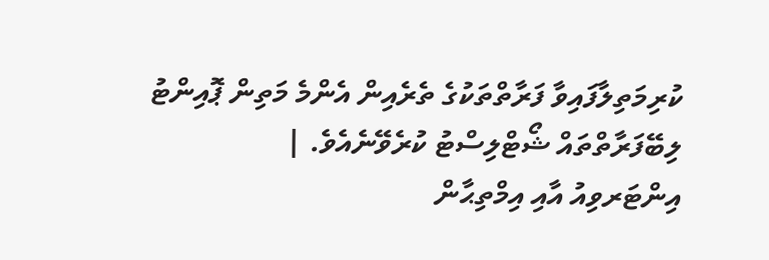ކުރިމަތިލާފައިވާ ފަރާތްތަކުގެ ތެރެއިން އެންމެ މަތިން ޕޮއިންޓު ލިބޭފަރާތްތައް ޝޯޓްލިސްޓު ކުރެވޭނެއެވެ. |
އިންޓަރވިއު އާއި އިމްތިޙާން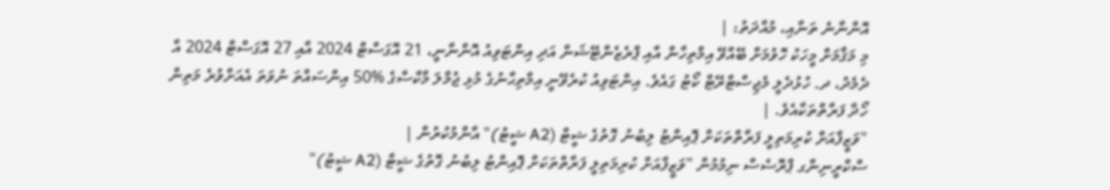އޮންނާނެ ތަނާއި، މުއްދަތު: |
މި މަޤާމަށް މީހަކު ހޮވުމަށް ބޭއްވޭ އިމްތިހާން އާއި ޕްރެޒެންޓޭޝަން އަދި އިންޓަވިއު އޮންނާނީ، 21 އޮގަސްޓް 2024 އާއި 27 އޮގަސްޓް 2024 އާ ދެމެދު، ދ. ހުޅުދެލީ މެޖިސްޓްރޭޓް ކޯޓު ގައެވެ. އިންޓަވިއު ކުރެވޭނީ އިމްތިޙާނުގެ މުޅި ޖުމްލަ މާކްސްގެ %50 އިންސައްތަ ނުވަތަ އެއަށްވުރެ މަތިން ހޯދާ ފަރާތްތަކާއެވެ. |
"ވަޒީފާއަށް ކުރިމަތިލީ ފަރާތްތަކަށް ޕޮއިންޓު ލިބުނު ގޮތުގެ ޝީޓް (A2 ޝީޓު)" އާންމުކުރުން |
ސްކްރީނިންގ ޕްރޮސެސް ނިމުމުން "ވަޒީފާއަށް ކުރިމަތިލީ ފަރާތްތަކަށް ޕޮއިންޓު ލިބުނު ގޮތުގެ ޝީޓް (A2 ޝީޓު)"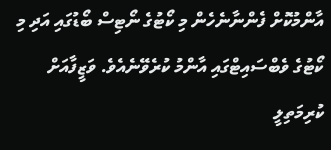އާންމުކޮށް ފެންނާނެހެން މި ކޯޓުގެ ނޯޓިސް ބޯޑުގައި އަދި މި ކޯޓުގެ ވެބްސައިޓްގައި އާންމު ކުރެވޭނެއެވެ. ވަޒީފާއަށް ކުރިމަތިލީ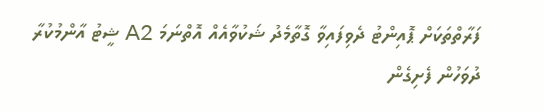ފަރާތްތަކަށް ޕޮއިންޓު ދެވިފައިވާ ގޮތާމެދު ޝަކުވާއެއް އޮތްނަމަ A2 ޝީޓު އާންމުކުރާ ދުވަހުން ފެށިގެން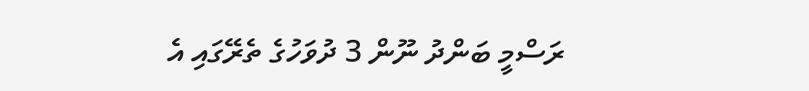ރަސްމީ ބަންދު ނޫން 3 ދުވަހުގެ ތެރޭގައި އެ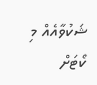ޝަކުވާއެއް މި ކޯޓަށް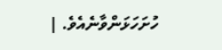ހުށަހަޅަންވާނެއެވެ. |